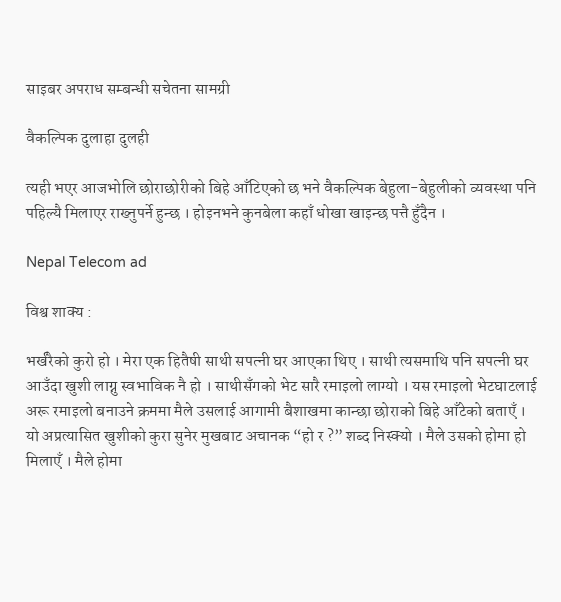साइबर अपराध सम्बन्धी सचेतना सामग्री

वैकल्पिक दुलाहा दुलही

त्यही भएर आजभोलि छोराछोरीको बिहे आँटिएको छ भने वैकल्पिक बेहुला-बेहुलीको व्यवस्था पनि पहिल्यै मिलाएर राख्नुपर्ने हुन्छ । होइनभने कुनबेला कहाँ धोखा खाइन्छ पत्तै हुँदैन ।

Nepal Telecom ad

विश्व शाक्य :

भर्खरैको कुरो हो । मेरा एक हितैषी साथी सपत्नी घर आएका थिए । साथी त्यसमाथि पनि सपत्नी घर आउँदा खुशी लाग्नु स्वभाविक नै हो । साथीसँगको भेट सारै रमाइलो लाग्यो । यस रमाइलो भेटघाटलाई अरू रमाइलो बनाउने क्रममा मैले उसलाई आगामी बैशाखमा कान्छा छोराको बिहे आँटेको बताएँ । यो अप्रत्यासित खुशीको कुरा सुनेर मुखबाट अचानक “हो र ?” शब्द निस्क्यो । मैले उसको होमा हो मिलाएँ । मैले होमा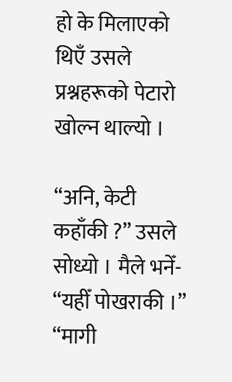हो के मिलाएको थिएँ उसले प्रश्नहरूको पेटारो खोल्न थाल्यो ।

“अनि, केटी कहाँकी ?” उसले सोध्यो । मैले भनेँ- “यहीँ पोखराकी ।”
“मागी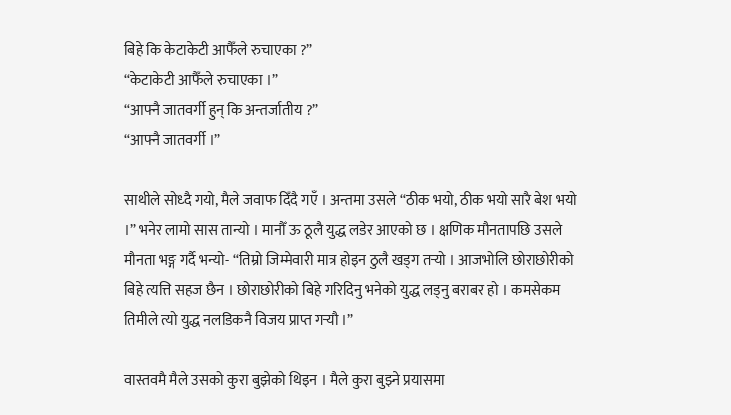बिहे कि केटाकेटी आफैँले रुचाएका ?”
“केटाकेटी आफैँले रुचाएका ।”
“आफ्नै जातवर्गी हुन् कि अन्तर्जातीय ?”
“आफ्नै जातवर्गी ।”

साथीले सोध्दै गयो, मैले जवाफ दिँदै गएँ । अन्तमा उसले “ठीक भयो, ठीक भयो सारै बेश भयो ।” भनेर लामो सास तान्यो । मानौँ ऊ ठूलै युद्ध लडेर आएको छ । क्षणिक मौनतापछि उसले मौनता भङ्ग गर्दै भन्यो- “तिम्रो जिम्मेवारी मात्र होइन ठुलै खड्ग तर्‍यो । आजभोलि छोराछोरीको बिहे त्यत्ति सहज छैन । छोराछोरीको बिहे गरिदिनु भनेको युद्ध लड्नु बराबर हो । कमसेकम तिमीले त्यो युद्ध नलडिकनै विजय प्राप्त गर्‍यौ ।”

वास्तवमै मैले उसको कुरा बुझेको थिइन । मैले कुरा बुझ्ने प्रयासमा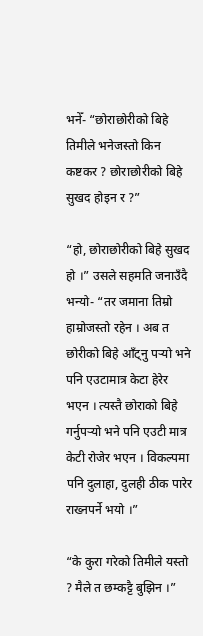भनेँ- “छोराछोरीको बिहे तिमीले भनेजस्तो किन कष्टकर ? छोराछोरीको बिहे सुखद होइन र ?”

“हो, छोराछोरीको बिहे सुखद हो ।” उसले सहमति जनाउँदै भन्यो- “तर जमाना तिम्रो हाम्रोजस्तो रहेन । अब त छोरीको बिहे आँट्नु पर्‍यो भने पनि एउटामात्र केटा हेरेर भएन । त्यस्तै छोराको बिहे गर्नुपर्‍यो भने पनि एउटी मात्र केटी रोजेर भएन । विकल्पमा पनि दुलाहा, दुलही ठीक पारेर राख्नपर्ने भयो ।”

“के कुरा गरेको तिमीले यस्तो ? मैले त छम्कट्टै बुझिन ।”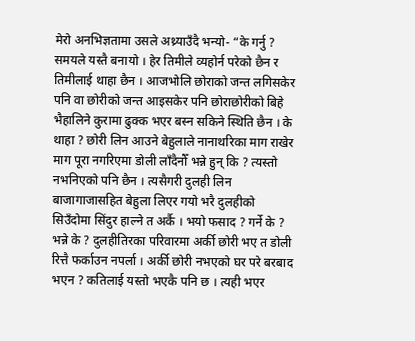मेरो अनभिज्ञतामा उसले अथ्र्याउँदै भन्यो- “के गर्नु ? समयले यस्तै बनायो । हेर तिमीले व्यहोर्न परेको छैन र तिमीलाई थाहा छैन । आजभोलि छोराको जन्त लगिसकेर पनि वा छोरीको जन्त आइसकेर पनि छोराछोरीको बिहे भैहालिने कुरामा ढुक्क भएर बस्न सकिने स्थिति छैन । के थाहा ? छोरी लिन आउने बेहुलाले नानाथरिका माग राखेर माग पूरा नगरिएमा डोली लाँदैनौँ भन्ने हुन् कि ? त्यस्तो नभनिएको पनि छैन । त्यसैगरी दुलही लिन बाजागाजासहित बेहुला लिएर गयो भरै दुलहीको सिउँदोमा सिंदुर हाल्ने त अर्कै । भयो फसाद ? गर्ने के ? भन्ने के ? दुलहीतिरका परिवारमा अर्की छोरी भए त डोली रित्तै फर्काउन नपर्ला । अर्की छोरी नभएको घर परे बरबाद भएन ? कतिलाई यस्तो भएकै पनि छ । त्यही भएर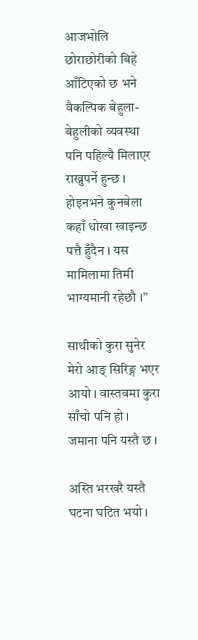आजभोलि छोराछोरीको बिहे आँटिएको छ भने वैकल्पिक बेहुला-बेहुलीको व्यवस्था पनि पहिल्यै मिलाएर राख्नुपर्ने हुन्छ । होइनभने कुनबेला कहाँ धोखा खाइन्छ पत्तै हुँदैन । यस मामिलामा तिमी भाग्यमानी रहेछौ ।”

साथीको कुरा सुनेर मेरो आङ् सिरिङ्ग भएर आयो । वास्तवमा कुरा साँचो पनि हो । जमाना पनि यस्तै छ ।

अस्ति भरखरै यस्तै घटना घटित भयो ।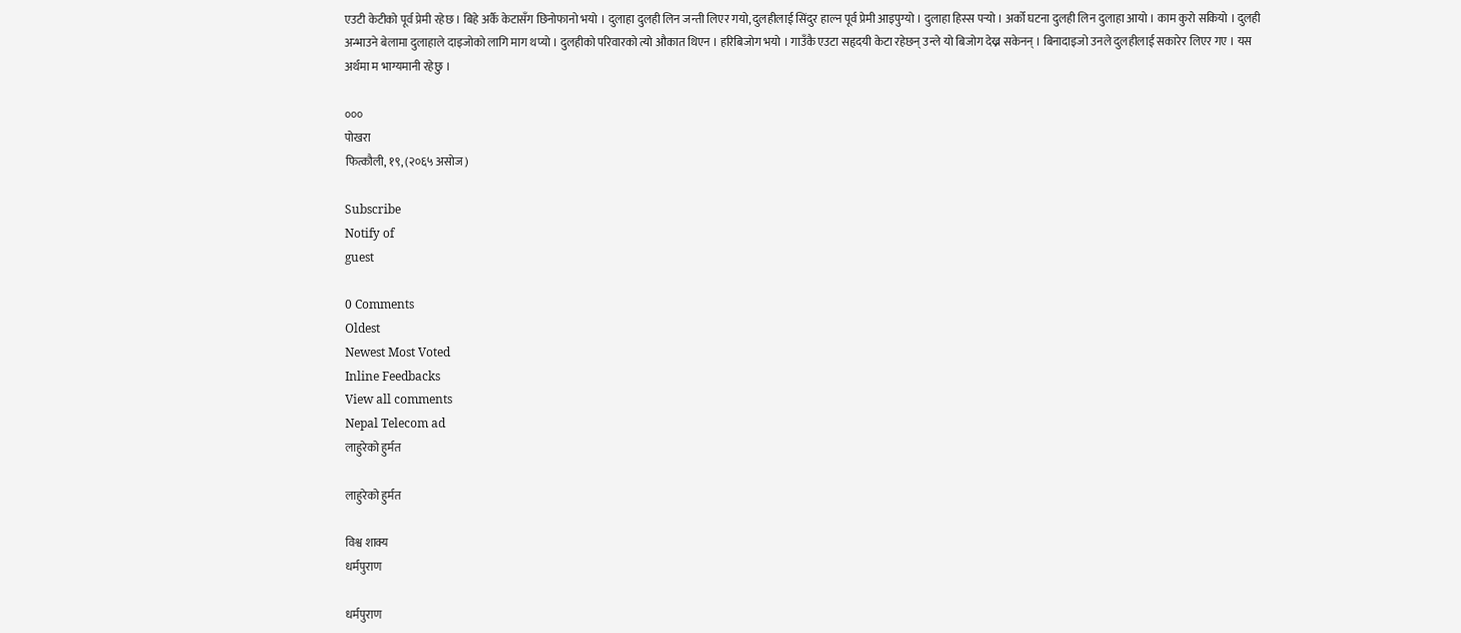एउटी केटीको पूर्व प्रेमी रहेछ । बिहे अर्कै केटासँग छिनोफानो भयो । दुलाहा दुलही लिन जन्ती लिएर गयो, दुलहीलाई सिंदुर हाल्न पूर्व प्रेमी आइपुग्यो । दुलाहा हिस्स पर्‍यो । अर्को घटना दुलही लिन दुलाहा आयो । काम कुरो सकियो । दुलही अन्भाउने बेलामा दुलाहाले दाइजोको लागि माग थप्यो । दुलहीको परिवारको त्यो औकात थिएन । हरिबिजोग भयो । गाउँकै एउटा सहृदयी केटा रहेछन् उन्ले यो बिजोग देख्न सकेनन् । बिनादाइजो उनले दुलहीलाई सकारेर लिएर गए । यस अर्थमा म भाग्यमानी रहेछु ।

०००
पोखरा
फित्कौली, १९, (२०६५ असोज)

Subscribe
Notify of
guest

0 Comments
Oldest
Newest Most Voted
Inline Feedbacks
View all comments
Nepal Telecom ad
लाहुरेको हुर्मत

लाहुरेको हुर्मत

विश्व शाक्य
धर्मपुराण

धर्मपुराण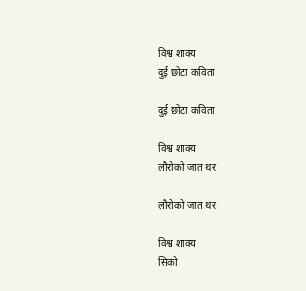विश्व शाक्य
दुई छोटा कविता

दुई छोटा कविता

विश्व शाक्य
लौरोको जात थर

लौरोको जात थर

विश्व शाक्य
सिको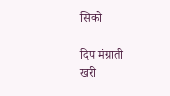सिको

दिप मंग्राती
खरी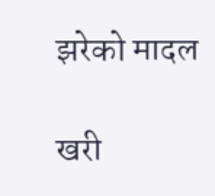झरेको मादल

खरी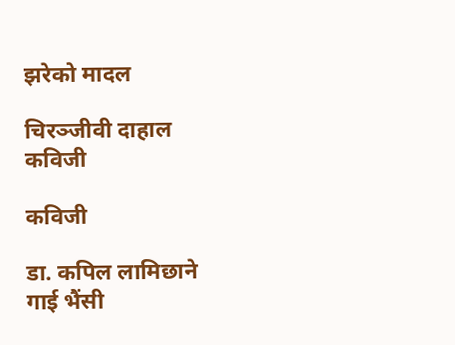झरेको मादल

चिरञ्जीवी दाहाल
कविजी

कविजी

डा. कपिल लामिछाने
गाई भैंसी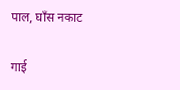पाल, घाँस नकाट

गाई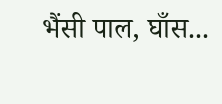भैंसी पाल, घाँस...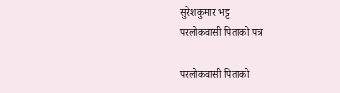सुरेशकुमार भट्ट
परलोकवासी पिताको पत्र

परलोकवासी पिताको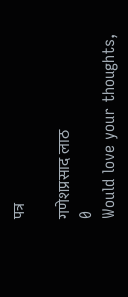पत्र

गणेशप्रसाद लाठ
0
Would love your thoughts,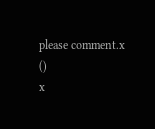please comment.x
()
x